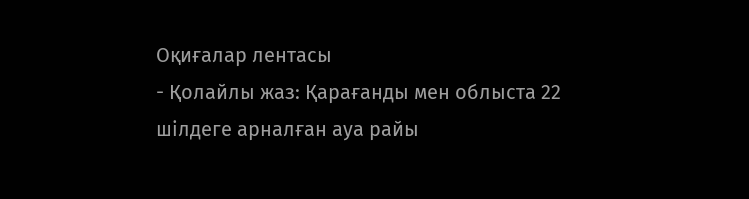Оқиғалар лентасы
- Қолайлы жаз: Қарағанды мен облыста 22 шілдеге арналған ауа райы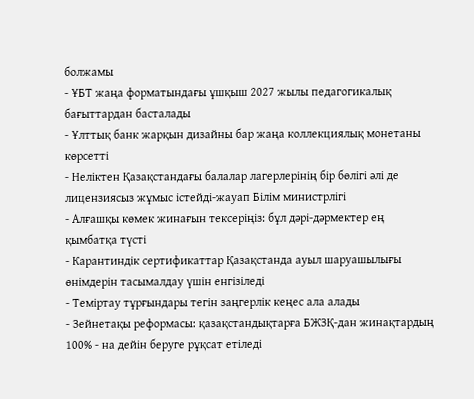болжамы
- ҰБТ жаңа форматындағы ұшқыш 2027 жылы педагогикалық бағыттардан басталады
- Ұлттық банк жарқын дизайны бар жаңа коллекциялық монетаны көрсетті
- Неліктен Қазақстандағы балалар лагерлерінің бір бөлігі әлі де лицензиясыз жұмыс істейді-жауап Білім министрлігі
- Алғашқы көмек жинағын тексеріңіз: бұл дәрі-дәрмектер ең қымбатқа түсті
- Карантиндік сертификаттар Қазақстанда ауыл шаруашылығы өнімдерін тасымалдау үшін енгізіледі
- Теміртау тұрғындары тегін заңгерлік кеңес ала алады
- Зейнетақы реформасы: қазақстандықтарға БЖЗҚ-дан жинақтардың 100% - на дейін беруге рұқсат етіледі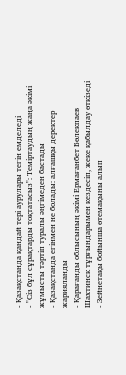- Қазақстанда қандай тері аурулары тегін емделеді
- "Сіз бұл сұрақтарды тоқтатасыз": Теміртаудың жаңа әкімі жұмысты тәртіп туралы әңгімеден бастады
- Қазақстанда егінмен не болады: алғашқы деректер жарияланды
- Қарағанды облысының әкімі Ермағанбет Бөлекпаев Шахтинск тұрғындарымен кездесіп, жеке қабылдау өткізеді
- Зейнетақы бойынша өтемақыны алып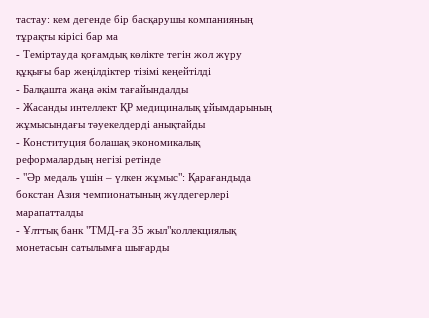тастау: кем дегенде бір басқарушы компанияның тұрақты кірісі бар ма
- Теміртауда қоғамдық көлікте тегін жол жүру құқығы бар жеңілдіктер тізімі кеңейтілді
- Балқашта жаңа әкім тағайындалды
- Жасанды интеллект ҚР медициналық ұйымдарының жұмысындағы тәуекелдерді анықтайды
- Конституция болашақ экономикалық реформалардың негізі ретінде
- "Әр медаль үшін – үлкен жұмыс": Қарағандыда бокстан Азия чемпионатының жүлдегерлері марапатталды
- Ұлттық банк "ТМД-ға 35 жыл"коллекциялық монетасын сатылымға шығарды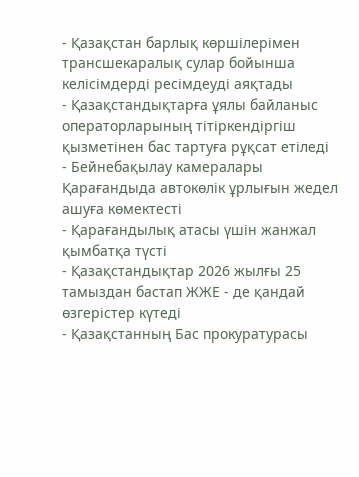- Қазақстан барлық көршілерімен трансшекаралық сулар бойынша келісімдерді ресімдеуді аяқтады
- Қазақстандықтарға ұялы байланыс операторларының тітіркендіргіш қызметінен бас тартуға рұқсат етіледі
- Бейнебақылау камералары Қарағандыда автокөлік ұрлығын жедел ашуға көмектесті
- Қарағандылық атасы үшін жанжал қымбатқа түсті
- Қазақстандықтар 2026 жылғы 25 тамыздан бастап ЖЖЕ - де қандай өзгерістер күтеді
- Қазақстанның Бас прокуратурасы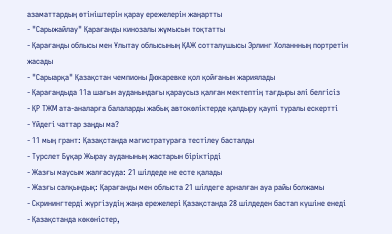азаматтардың өтініштерін қарау ережелерін жаңартты
- "Сарыжайлау" Қарағанды кинозалы жұмысын тоқтатты
- Қарағанды облысы мен Ұлытау облысының ҚАЖ сотталушысы Эрлинг Холаннның портретін жасады
- "Сарыарқа" Қазақстан чемпионы Дюкаревке қол қойғанын жариялады
- Қарағандыда 11а шағын ауданындағы қараусыз қалған мектептің тағдыры әлі белгісіз
- ҚР ТЖМ ата-аналарға балаларды жабық автокөліктерде қалдыру қаупі туралы ескертті
- Үйдегі чаттар заңды ма?
- 11 мың грант: Қазақстанда магистратураға тестілеу басталды
- Турслет Бұқар Жырау ауданының жастарын біріктірді
- Жазғы маусым жалғасуда: 21 шілдеде не есте қалады
- Жазғы салқындық: Қарағанды мен облыста 21 шілдеге арналған ауа райы болжамы
- Скринингтерді жүргізудің жаңа ережелері Қазақстанда 28 шілдеден бастап күшіне енеді
- Қазақстанда көкөністер,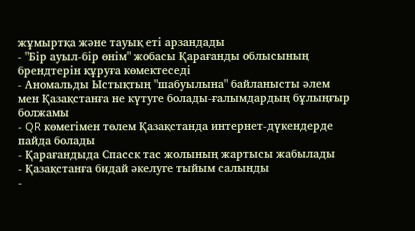жұмыртқа және тауық еті арзандады
- "Бір ауыл-бір өнім" жобасы Қарағанды облысының брендтерін құруға көмектеседі
- Аномальды Ыстықтың "шабуылына" байланысты әлем мен Қазақстанға не күтуге болады-ғалымдардың бұлыңғыр болжамы
- QR көмегімен төлем Қазақстанда интернет-дүкендерде пайда болады
- Қарағандыда Спасск тас жолының жартысы жабылады
- Қазақстанға бидай әкелуге тыйым салынды
-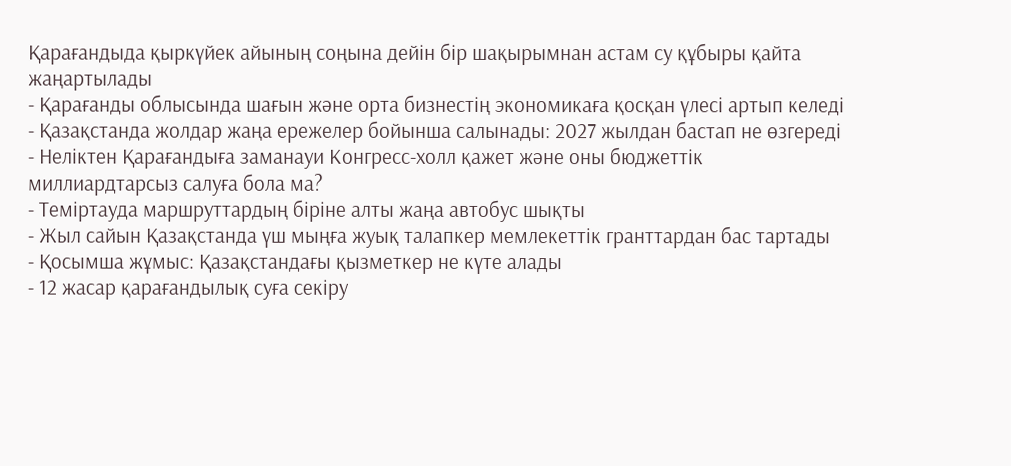Қарағандыда қыркүйек айының соңына дейін бір шақырымнан астам су құбыры қайта жаңартылады
- Қарағанды облысында шағын және орта бизнестің экономикаға қосқан үлесі артып келеді
- Қазақстанда жолдар жаңа ережелер бойынша салынады: 2027 жылдан бастап не өзгереді
- Неліктен Қарағандыға заманауи Конгресс-холл қажет және оны бюджеттік миллиардтарсыз салуға бола ма?
- Теміртауда маршруттардың біріне алты жаңа автобус шықты
- Жыл сайын Қазақстанда үш мыңға жуық талапкер мемлекеттік гранттардан бас тартады
- Қосымша жұмыс: Қазақстандағы қызметкер не күте алады
- 12 жасар қарағандылық суға секіру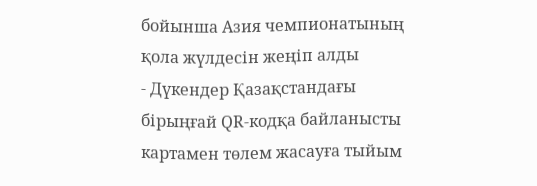бойынша Азия чемпионатының қола жүлдесін жеңіп алды
- Дүкендер Қазақстандағы бірыңғай QR-кодқа байланысты картамен төлем жасауға тыйым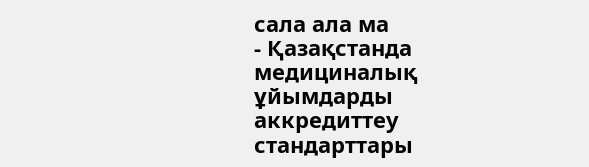сала ала ма
- Қазақстанда медициналық ұйымдарды аккредиттеу стандарттары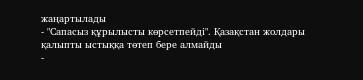жаңартылады
- "Сапасыз құрылысты көрсетпейді". Қазақстан жолдары қалыпты ыстыққа төтеп бере алмайды
-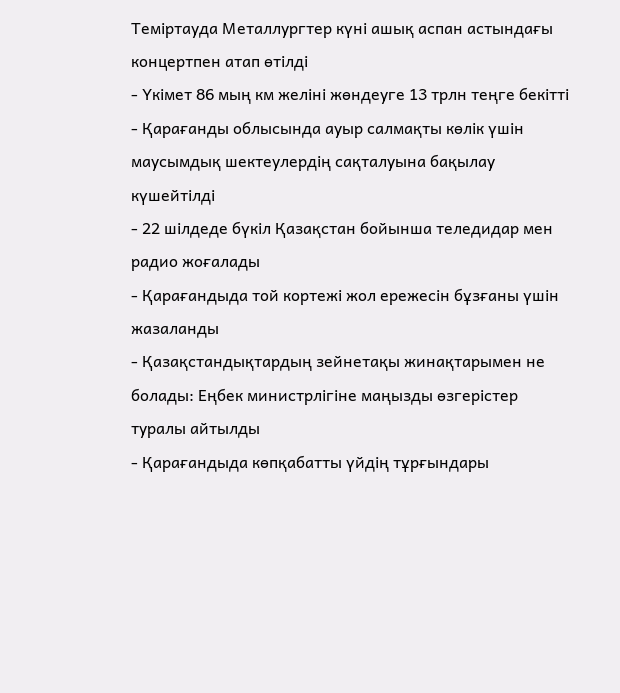Теміртауда Металлургтер күні ашық аспан астындағы концертпен атап өтілді
- Үкімет 86 мың км желіні жөндеуге 13 трлн теңге бекітті
- Қарағанды облысында ауыр салмақты көлік үшін маусымдық шектеулердің сақталуына бақылау күшейтілді
- 22 шілдеде бүкіл Қазақстан бойынша теледидар мен радио жоғалады
- Қарағандыда той кортежі жол ережесін бұзғаны үшін жазаланды
- Қазақстандықтардың зейнетақы жинақтарымен не болады: Еңбек министрлігіне маңызды өзгерістер туралы айтылды
- Қарағандыда көпқабатты үйдің тұрғындары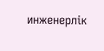инженерлік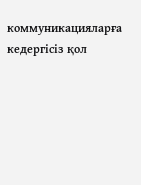коммуникацияларға кедергісіз қол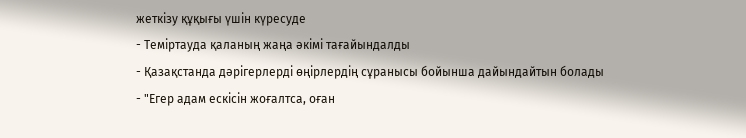жеткізу құқығы үшін күресуде
- Теміртауда қаланың жаңа әкімі тағайындалды
- Қазақстанда дәрігерлерді өңірлердің сұранысы бойынша дайындайтын болады
- "Егер адам ескісін жоғалтса, оған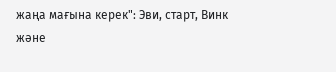жаңа мағына керек": Эви, старт, Винк және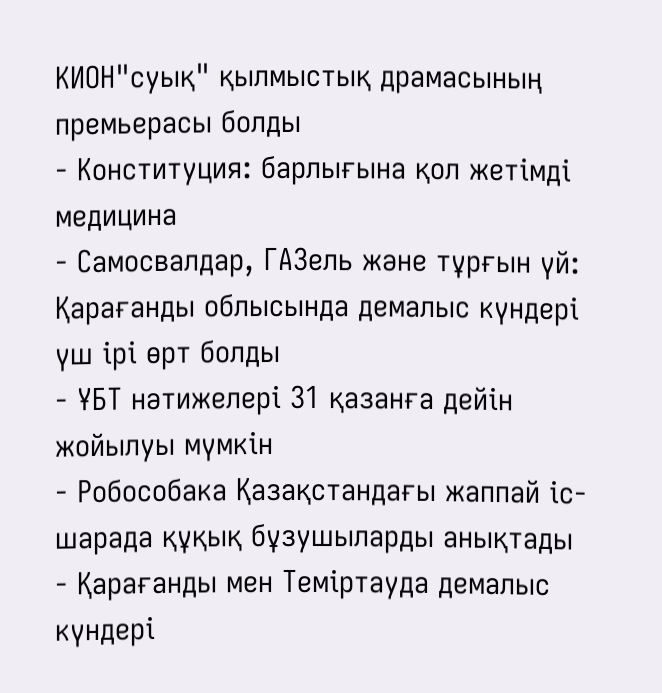КИОН"суық" қылмыстық драмасының премьерасы болды
- Конституция: барлығына қол жетімді медицина
- Самосвалдар, ГАЗель және тұрғын үй: Қарағанды облысында демалыс күндері үш ірі өрт болды
- ҰБТ нәтижелері 31 қазанға дейін жойылуы мүмкін
- Робособака Қазақстандағы жаппай іс-шарада құқық бұзушыларды анықтады
- Қарағанды мен Теміртауда демалыс күндері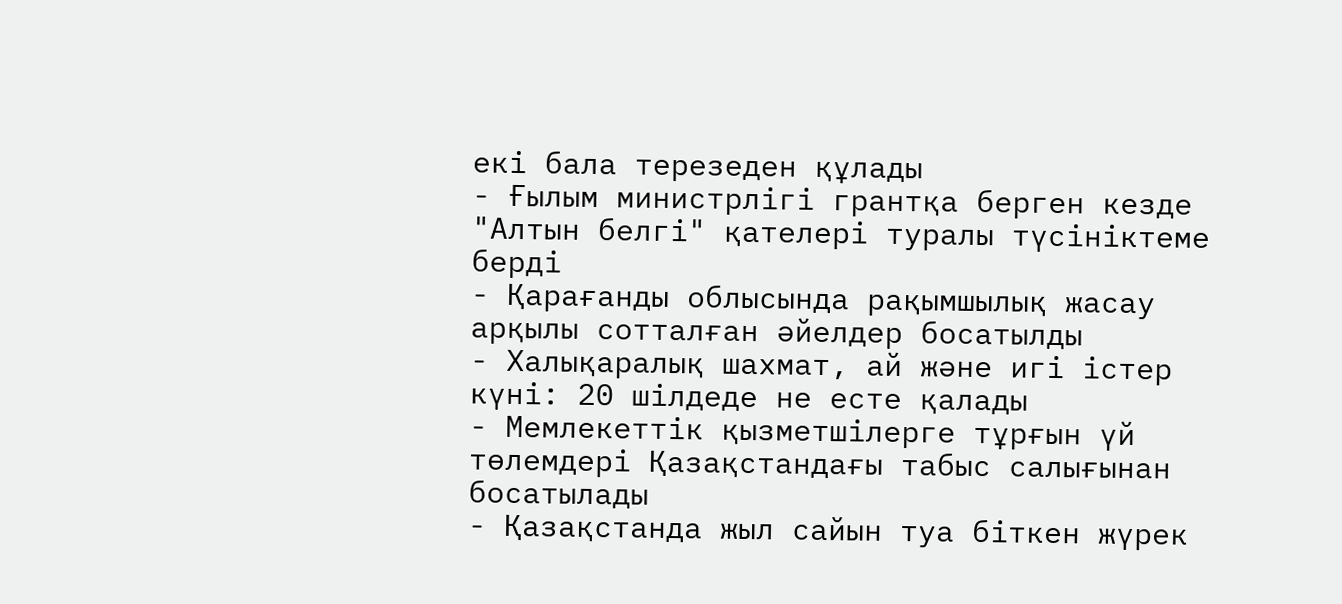екі бала терезеден құлады
- Ғылым министрлігі грантқа берген кезде "Алтын белгі" қателері туралы түсініктеме берді
- Қарағанды облысында рақымшылық жасау арқылы сотталған әйелдер босатылды
- Халықаралық шахмат, ай және игі істер күні: 20 шілдеде не есте қалады
- Мемлекеттік қызметшілерге тұрғын үй төлемдері Қазақстандағы табыс салығынан босатылады
- Қазақстанда жыл сайын туа біткен жүрек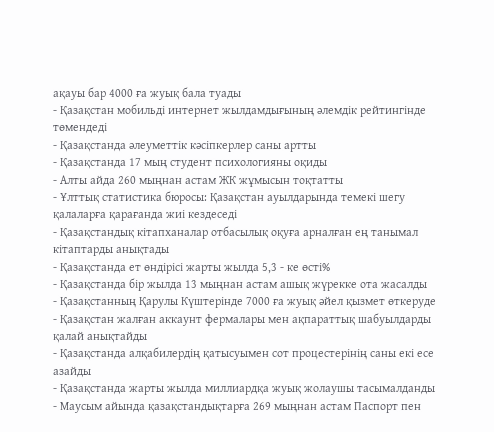ақауы бар 4000 ға жуық бала туады
- Қазақстан мобильді интернет жылдамдығының әлемдік рейтингінде төмендеді
- Қазақстанда әлеуметтік кәсіпкерлер саны артты
- Қазақстанда 17 мың студент психологияны оқиды
- Алты айда 260 мыңнан астам ЖК жұмысын тоқтатты
- Ұлттық статистика бюросы: Қазақстан ауылдарында темекі шегу қалаларға қарағанда жиі кездеседі
- Қазақстандық кітапханалар отбасылық оқуға арналған ең танымал кітаптарды анықтады
- Қазақстанда ет өндірісі жарты жылда 5,3 - ке өсті%
- Қазақстанда бір жылда 13 мыңнан астам ашық жүрекке ота жасалды
- Қазақстанның Қарулы Күштерінде 7000 ға жуық әйел қызмет өткеруде
- Қазақстан жалған аккаунт фермалары мен ақпараттық шабуылдарды қалай анықтайды
- Қазақстанда алқабилердің қатысуымен сот процестерінің саны екі есе азайды
- Қазақстанда жарты жылда миллиардқа жуық жолаушы тасымалданды
- Маусым айында қазақстандықтарға 269 мыңнан астам Паспорт пен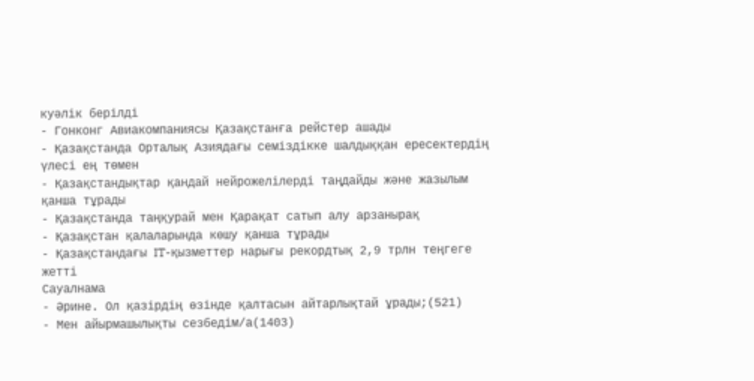куәлік берілді
- Гонконг Авиакомпаниясы Қазақстанға рейстер ашады
- Қазақстанда Орталық Азиядағы семіздікке шалдыққан ересектердің үлесі ең төмен
- Қазақстандықтар қандай нейрожелілерді таңдайды және жазылым қанша тұрады
- Қазақстанда таңқурай мен Қарақат сатып алу арзанырақ
- Қазақстан қалаларында көшу қанша тұрады
- Қазақстандағы IT-қызметтер нарығы рекордтық 2,9 трлн теңгеге жетті
Сауалнама
- Әрине. Ол қазірдің өзінде қалтасын айтарлықтай ұрады;(521)
- Мен айырмашылықты сезбедім/а(1403)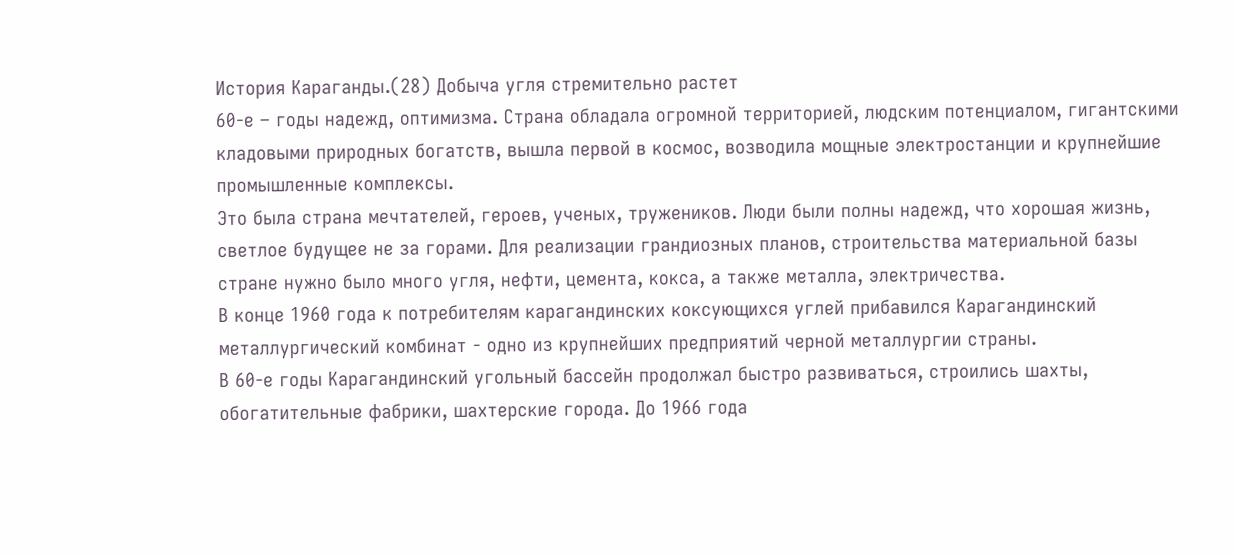История Караганды.(28) Добыча угля стремительно растет
60-е – годы надежд, оптимизма. Страна обладала огромной территорией, людским потенциалом, гигантскими кладовыми природных богатств, вышла первой в космос, возводила мощные электростанции и крупнейшие промышленные комплексы.
Это была страна мечтателей, героев, ученых, тружеников. Люди были полны надежд, что хорошая жизнь, светлое будущее не за горами. Для реализации грандиозных планов, строительства материальной базы стране нужно было много угля, нефти, цемента, кокса, а также металла, электричества.
В конце 1960 года к потребителям карагандинских коксующихся углей прибавился Карагандинский металлургический комбинат - одно из крупнейших предприятий черной металлургии страны.
В 60-е годы Карагандинский угольный бассейн продолжал быстро развиваться, строились шахты, обогатительные фабрики, шахтерские города. До 1966 года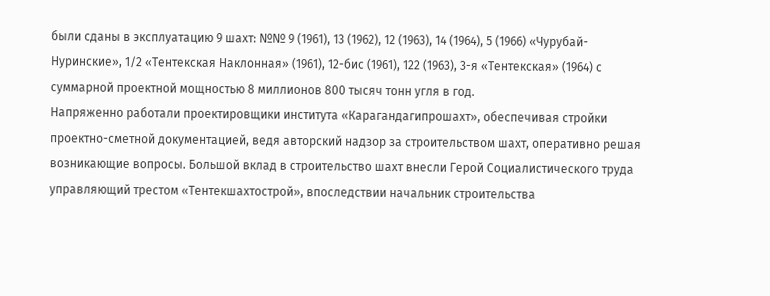были сданы в эксплуатацию 9 шахт: №№ 9 (1961), 13 (1962), 12 (1963), 14 (1964), 5 (1966) «Чурубай-Нуринские», 1/2 «Тентекская Наклонная» (1961), 12-бис (1961), 122 (1963), 3-я «Тентекская» (1964) с суммарной проектной мощностью 8 миллионов 800 тысяч тонн угля в год.
Напряженно работали проектировщики института «Карагандагипрошахт», обеспечивая стройки проектно-сметной документацией, ведя авторский надзор за строительством шахт, оперативно решая возникающие вопросы. Большой вклад в строительство шахт внесли Герой Социалистического труда управляющий трестом «Тентекшахтострой», впоследствии начальник строительства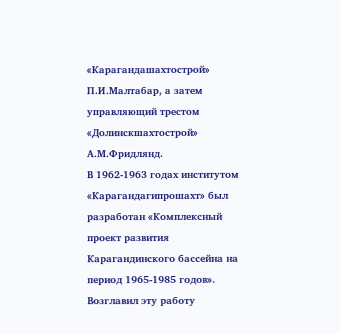«Карагандашахтострой» П.И.Малтабар, а затем управляющий трестом «Долинскшахтострой» А.М.Фридлянд.
В 1962-1963 годах институтом «Карагандагипрошахт» был разработан «Комплексный проект развития Карагандинского бассейна на период 1965-1985 годов». Возглавил эту работу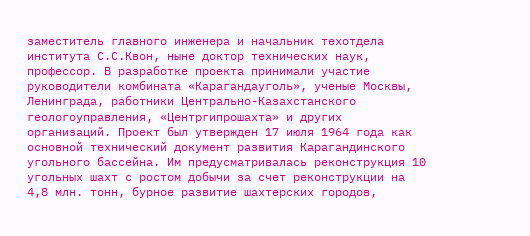заместитель главного инженера и начальник техотдела института С.С.Квон, ныне доктор технических наук, профессор. В разработке проекта принимали участие руководители комбината «Карагандауголь», ученые Москвы, Ленинграда, работники Центрально-Казахстанского геологоуправления, «Центргипрошахта» и других организаций. Проект был утвержден 17 июля 1964 года как основной технический документ развития Карагандинского угольного бассейна. Им предусматривалась реконструкция 10 угольных шахт с ростом добычи за счет реконструкции на 4,8 млн. тонн, бурное развитие шахтерских городов,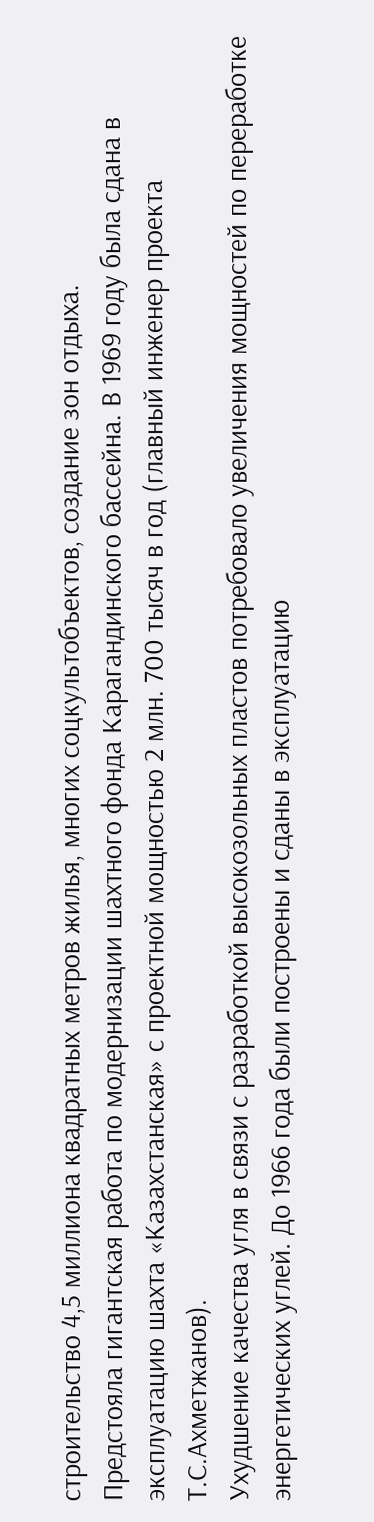строительство 4,5 миллиона квадратных метров жилья, многих соцкультобъектов, создание зон отдыха.
Предстояла гигантская работа по модернизации шахтного фонда Карагандинского бассейна. В 1969 году была сдана в эксплуатацию шахта «Казахстанская» с проектной мощностью 2 млн. 700 тысяч в год (главный инженер проекта Т.С.Ахметжанов).
Ухудшение качества угля в связи с разработкой высокозольных пластов потребовало увеличения мощностей по переработке энергетических углей. До 1966 года были построены и сданы в эксплуатацию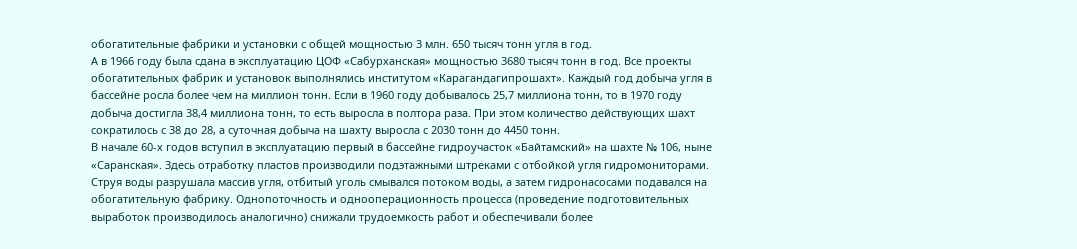обогатительные фабрики и установки с общей мощностью 3 млн. 650 тысяч тонн угля в год.
А в 1966 году была сдана в эксплуатацию ЦОФ «Сабурханская» мощностью 3680 тысяч тонн в год. Все проекты обогатительных фабрик и установок выполнялись институтом «Карагандагипрошахт». Каждый год добыча угля в бассейне росла более чем на миллион тонн. Если в 1960 году добывалось 25,7 миллиона тонн, то в 1970 году добыча достигла 38,4 миллиона тонн, то есть выросла в полтора раза. При этом количество действующих шахт сократилось с 38 до 28, а суточная добыча на шахту выросла с 2030 тонн до 4450 тонн.
В начале 60-х годов вступил в эксплуатацию первый в бассейне гидроучасток «Байтамский» на шахте № 106, ныне «Саранская». Здесь отработку пластов производили подэтажными штреками с отбойкой угля гидромониторами. Струя воды разрушала массив угля, отбитый уголь смывался потоком воды, а затем гидронасосами подавался на обогатительную фабрику. Однопоточность и однооперационность процесса (проведение подготовительных выработок производилось аналогично) снижали трудоемкость работ и обеспечивали более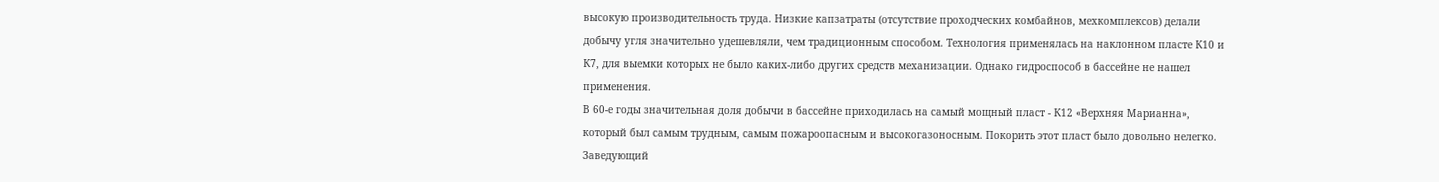высокую производительность труда. Низкие капзатраты (отсутствие проходческих комбайнов, мехкомплексов) делали добычу угля значительно удешевляли, чем традиционным способом. Технология применялась на наклонном пласте К10 и К7, для выемки которых не было каких-либо других средств механизации. Однако гидроспособ в бассейне не нашел применения.
В 60-е годы значительная доля добычи в бассейне приходилась на самый мощный пласт - К12 «Верхняя Марианна», который был самым трудным, самым пожароопасным и высокогазоносным. Покорить этот пласт было довольно нелегко. Заведующий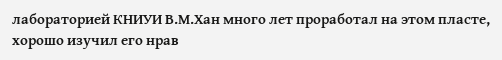лабораторией КНИУИ В.М.Хан много лет проработал на этом пласте, хорошо изучил его нрав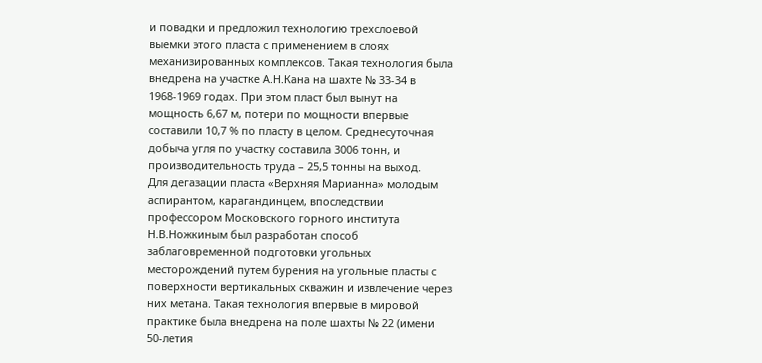и повадки и предложил технологию трехслоевой выемки этого пласта с применением в слоях механизированных комплексов. Такая технология была внедрена на участке А.Н.Кана на шахте № 33-34 в 1968-1969 годах. При этом пласт был вынут на мощность 6,67 м, потери по мощности впервые составили 10,7 % по пласту в целом. Среднесуточная добыча угля по участку составила 3006 тонн, и производительность труда – 25,5 тонны на выход.
Для дегазации пласта «Верхняя Марианна» молодым аспирантом, карагандинцем, впоследствии профессором Московского горного института Н.В.Ножкиным был разработан способ заблаговременной подготовки угольных месторождений путем бурения на угольные пласты с поверхности вертикальных скважин и извлечение через них метана. Такая технология впервые в мировой практике была внедрена на поле шахты № 22 (имени 50-летия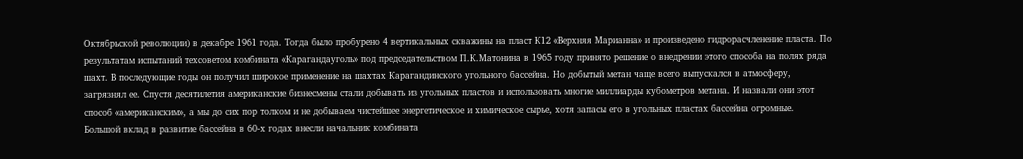Октябрьской революции) в декабре 1961 года. Тогда было пробурено 4 вертикальных скважины на пласт К12 «Верхняя Марианна» и произведено гидрорасчленение пласта. По результатам испытаний техсоветом комбината «Карагандауголь» под председательством П.К.Матонина в 1965 году принято решение о внедрении этого способа на полях ряда шахт. В последующие годы он получил широкое применение на шахтах Карагандинского угольного бассейна. Но добытый метан чаще всего выпускался в атмосферу, загрязнял ее. Спустя десятилетия американские бизнесмены стали добывать из угольных пластов и использовать многие миллиарды кубометров метана. И назвали они этот способ «американским», а мы до сих пор толком и не добываем чистейшее энергетическое и химическое сырье, хотя запасы его в угольных пластах бассейна огромные.
Большой вклад в развитие бассейна в 60-х годах внесли начальник комбината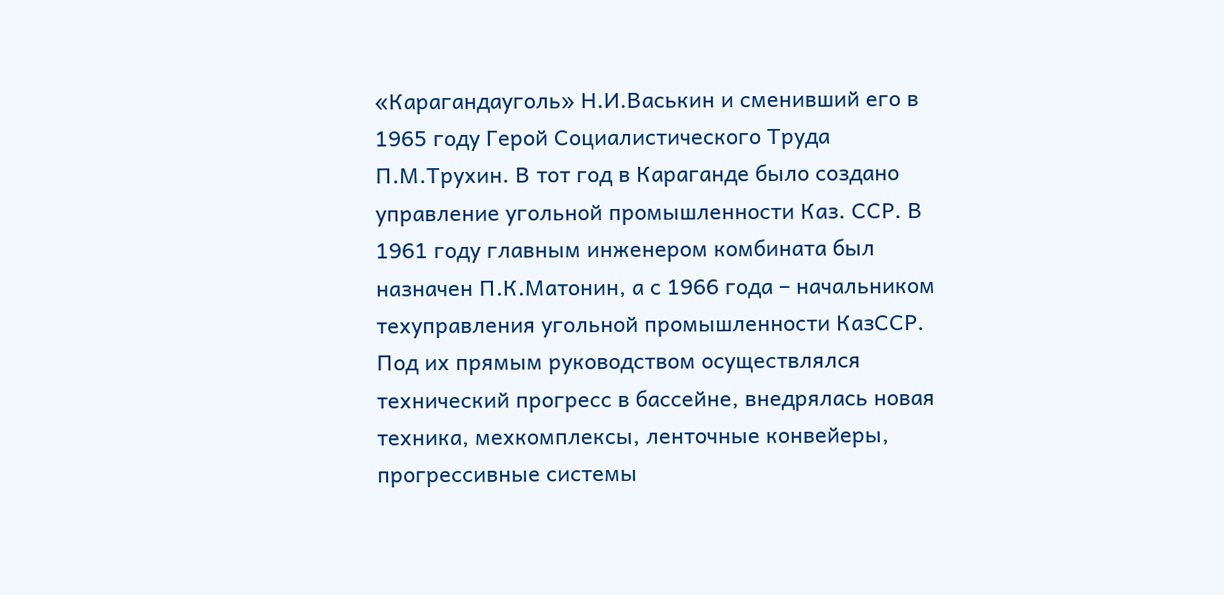«Карагандауголь» Н.И.Васькин и сменивший его в 1965 году Герой Социалистического Труда П.М.Трухин. В тот год в Караганде было создано управление угольной промышленности Каз. ССР. В 1961 году главным инженером комбината был назначен П.К.Матонин, а с 1966 года – начальником техуправления угольной промышленности КазССР. Под их прямым руководством осуществлялся технический прогресс в бассейне, внедрялась новая техника, мехкомплексы, ленточные конвейеры, прогрессивные системы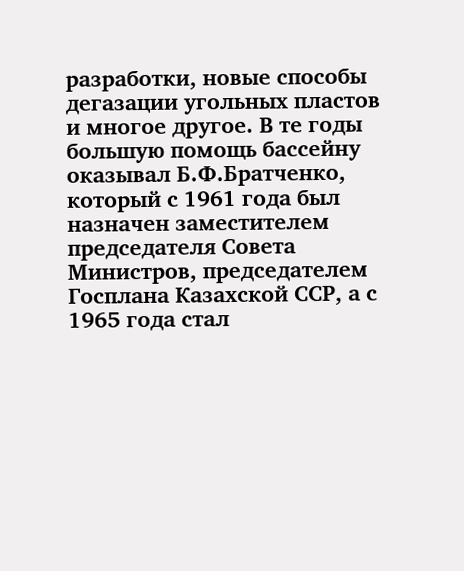разработки, новые способы дегазации угольных пластов и многое другое. В те годы большую помощь бассейну оказывал Б.Ф.Братченко, который с 1961 года был назначен заместителем председателя Совета Министров, председателем Госплана Казахской ССР, а с 1965 года стал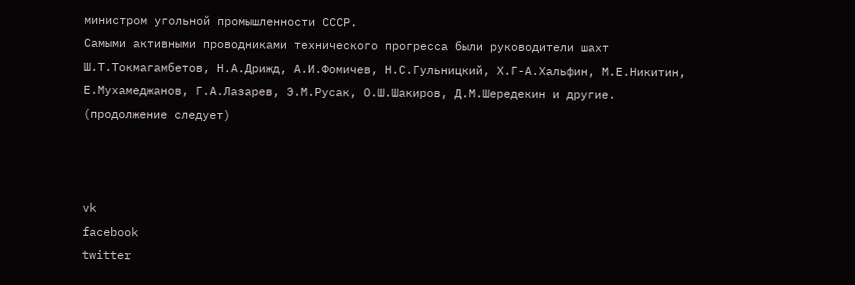министром угольной промышленности СССР.
Самыми активными проводниками технического прогресса были руководители шахт Ш.Т.Токмагамбетов, Н.А.Дрижд, А.И.Фомичев, Н.С.Гульницкий, Х.Г-А.Хальфин, М.Е.Никитин, Е.Мухамеджанов, Г.А.Лазарев, Э.М.Русак, О.Ш.Шакиров, Д.М.Шередекин и другие.
(продолжение следует)



vk
facebook
twitter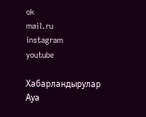ok
mail.ru
instagram
youtube

Хабарландырулар
Ауа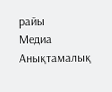райы
Медиа
Анықтамалық